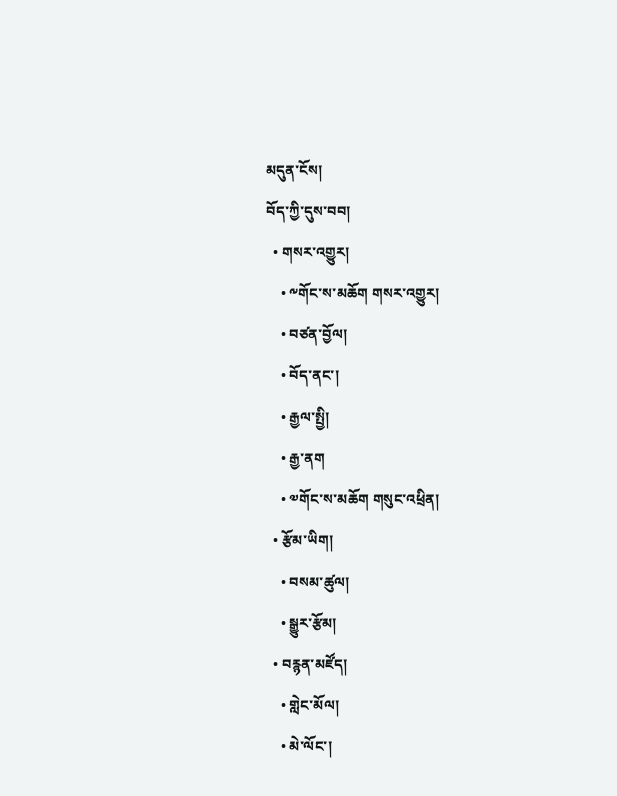མདུན་ངོས།
བོད་ཀྱི་དུས་བབ།
  • གསར་འགྱུར།
    • ༸གོང་ས་མཆོག གསར་འགྱུར།
    • བཙན་བྱོལ།
    • བོད་ནང་།
    • རྒྱལ་སྤྱི།
    • རྒྱ་ནག
    • ༧གོང་ས་མཆོག གསུང་འཕྲིན།
  • རྩོམ་ཡིག།
    • བསམ་ཚུལ།
    • སྒྱུར་རྩོམ།
  • བརྙན་མཛོད།
    • གླེང་མོལ།
    • མེ་ལོང་།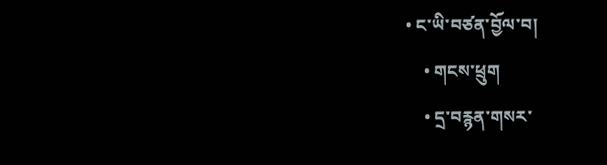• ང་ཡི་བཙན་བྱོལ་བ།
    • གངས་ཕྲུག
    • དྲ་བརྙན་གསར་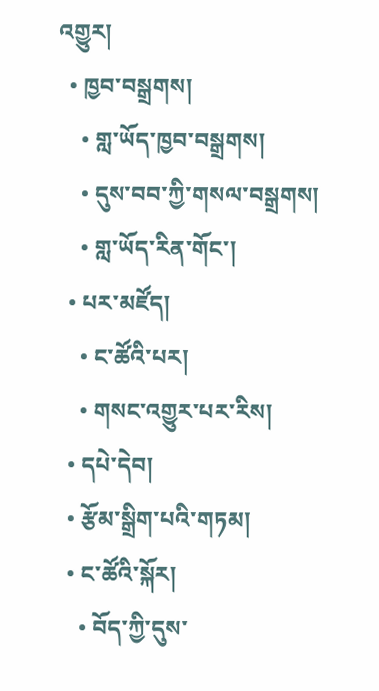འགྱུར།
  • ཁྱབ་བསྒྲགས།
    • གླ་ཡོད་ཁྱབ་བསྒྲགས།
    • དུས་བབ་ཀྱི་གསལ་བསྒྲགས།
    • གླ་ཡོད་རིན་གོང་།
  • པར་མཛོད།
    • ང་ཚོའི་པར།
    • གསང་འགྱུར་པར་རིས།
  • དཔེ་དེབ།
  • རྩོམ་སྒྲིག་པའི་གཏམ།
  • ང་ཚོའི་སྐོར།
    • བོད་ཀྱི་དུས་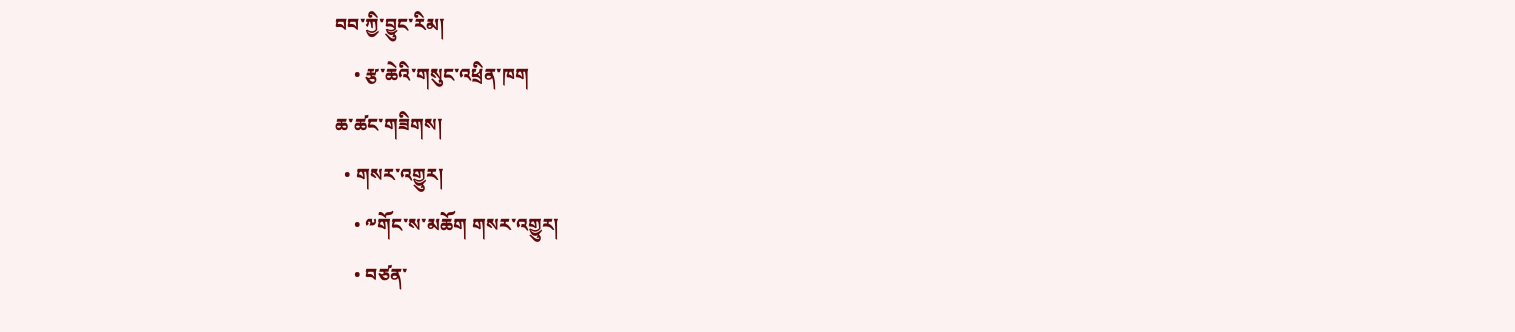བབ་ཀྱི་བྱུང་རིམ།
    • རྩ་ཆེའི་གསུང་འཕྲིན་ཁག
ཆ་ཚང་གཟིགས།
  • གསར་འགྱུར།
    • ༸གོང་ས་མཆོག གསར་འགྱུར།
    • བཙན་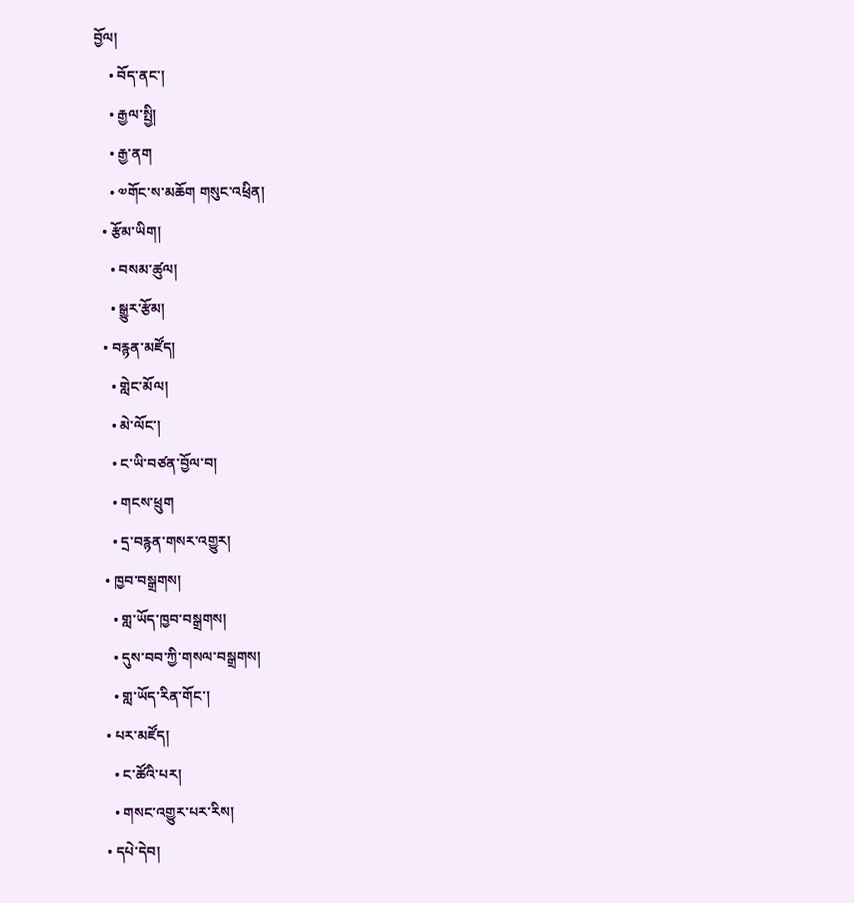བྱོལ།
    • བོད་ནང་།
    • རྒྱལ་སྤྱི།
    • རྒྱ་ནག
    • ༧གོང་ས་མཆོག གསུང་འཕྲིན།
  • རྩོམ་ཡིག།
    • བསམ་ཚུལ།
    • སྒྱུར་རྩོམ།
  • བརྙན་མཛོད།
    • གླེང་མོལ།
    • མེ་ལོང་།
    • ང་ཡི་བཙན་བྱོལ་བ།
    • གངས་ཕྲུག
    • དྲ་བརྙན་གསར་འགྱུར།
  • ཁྱབ་བསྒྲགས།
    • གླ་ཡོད་ཁྱབ་བསྒྲགས།
    • དུས་བབ་ཀྱི་གསལ་བསྒྲགས།
    • གླ་ཡོད་རིན་གོང་།
  • པར་མཛོད།
    • ང་ཚོའི་པར།
    • གསང་འགྱུར་པར་རིས།
  • དཔེ་དེབ།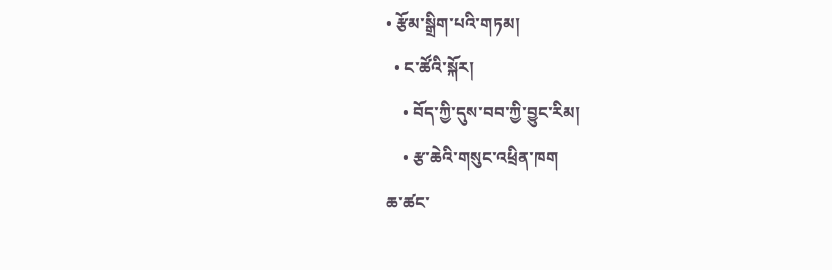• རྩོམ་སྒྲིག་པའི་གཏམ།
  • ང་ཚོའི་སྐོར།
    • བོད་ཀྱི་དུས་བབ་ཀྱི་བྱུང་རིམ།
    • རྩ་ཆེའི་གསུང་འཕྲིན་ཁག
ཆ་ཚང་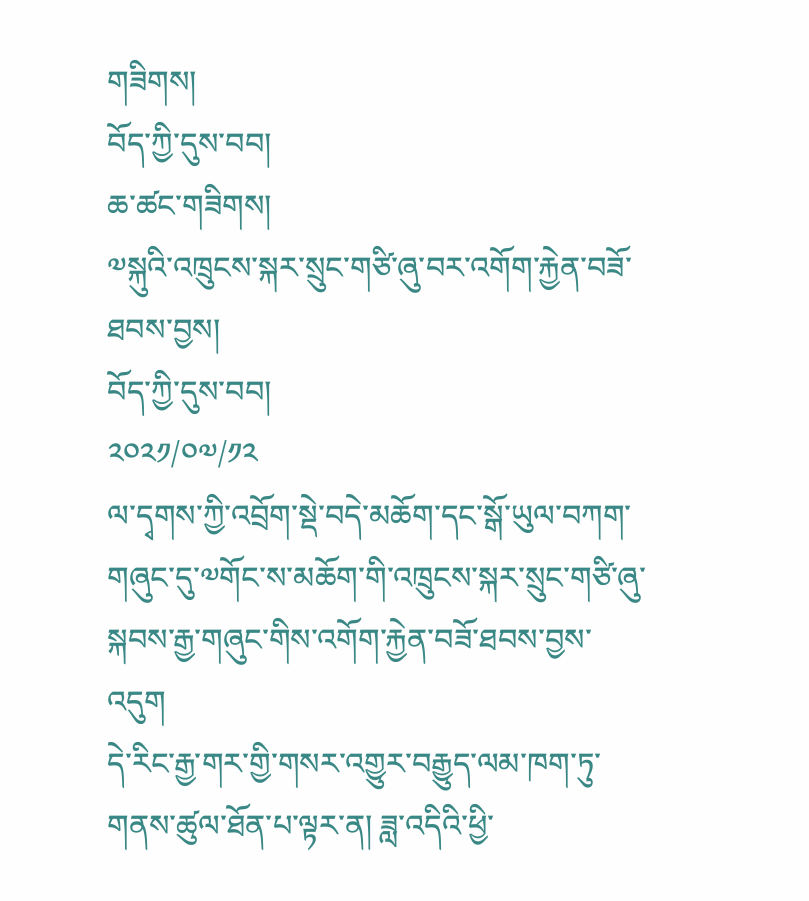གཟིགས།
བོད་ཀྱི་དུས་བབ།
ཆ་ཚང་གཟིགས།
༧སྐུའི་འཁྲུངས་སྐར་སྲུང་གཙི་ཞུ་བར་འགོག་རྐྱེན་བཟོ་ཐབས་བྱས།
བོད་ཀྱི་དུས་བབ།
༢༠༢༡/༠༧/༡༢
ལ་དྭགས་ཀྱི་འབྲོག་སྡེ་བདེ་མཆོག་དང་སྒོ་ཡུལ་བཀག་གཞུང་དུ་༧གོང་ས་མཆོག་གི་འཁྲུངས་སྐར་སྲུང་གཙི་ཞུ་སྐབས་རྒྱ་གཞུང་གིས་འགོག་རྐྱེན་བཟོ་ཐབས་བྱས་འདུག
དེ་རིང་རྒྱ་གར་གྱི་གསར་འགྱུར་བརྒྱུད་ལམ་ཁག་ཏུ་གནས་ཚུལ་ཐོན་པ་ལྟར་ན། ཟླ་འདིའི་ཕྱི་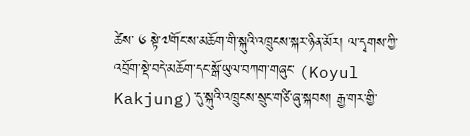ཚེས་ ༦ སྟེ་༧གོང་ས་མཆོག་གི་སྐུའི་འཁྲུངས་སྐར་ཉིན་མོར། ལ་དྭགས་ཀྱི་འབྲོག་སྡེ་བདེ་མཆོག་དང་སྒོ་ཡུལ་བཀག་གཞུང་ (Koyul Kakjung)་དུ་སྐུའི་འཁྲུངས་སྲུང་གཙི་ཞུ་སྐབས། རྒྱ་གར་གྱི་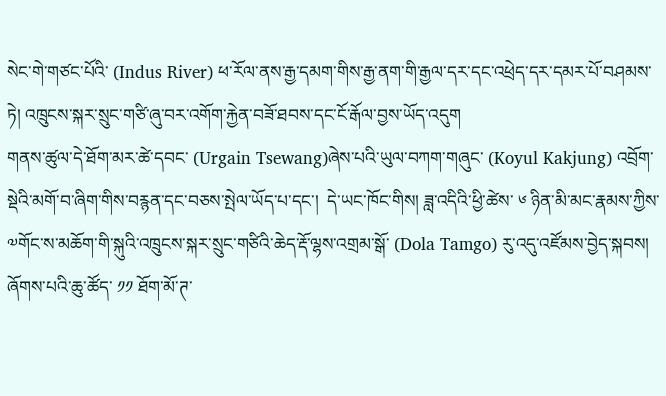སེང་གེ་གཙང་པོའི་ (Indus River) ཕ་རོལ་ནས་རྒྱ་དམག་གིས་རྒྱ་ནག་གི་རྒྱལ་དར་དང་འཕྲེད་དར་དམར་པོ་བཤམས་ཏེ། འཁྲུངས་སྐར་སྲུང་གཙི་ཞུ་བར་འགོག་རྐྱེན་བཟོ་ཐབས་དང་ངོ་རྒོལ་བྱས་ཡོད་འདུག
གནས་ཚུལ་དེ་ཐོག་མར་ཚེ་དབང་ (Urgain Tsewang)ཞེས་པའི་ཡུལ་བཀག་གཞུང་ (Koyul Kakjung) འབྲོག་སྡེའི་མགོ་བ་ཞིག་གིས་བརྙན་དང་བཅས་སྤེལ་ཡོད་པ་དང་།  དེ་ཡང་ཁོང་གིས། ཟླ་འདིའི་ཕྱི་ཚེས་ ༦ ཉིན་མི་མང་རྣམས་ཀྱིས་༧གོང་ས་མཆོག་གི་སྐུའི་འཁྲུངས་སྐར་སྲུང་གཙིའི་ཆེད་རྡོ་ལྷས་འགྲམ་སྒོ་ (Dola Tamgo) རུ་འདུ་འཛོམས་བྱེད་སྐབས། ཞོགས་པའི་ཆུ་ཚོད་ ༡༡ ཐོག་མོ་ཊ་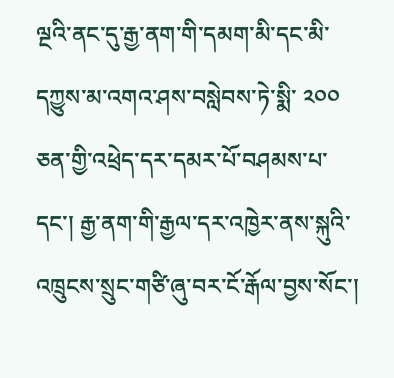ལྔའི་ནང་དུ་རྒྱ་ནག་གི་དམག་མི་དང་མི་དཀྱུས་མ་འགའ་ཤས་བསླེབས་ཏེ་སྨི་ ༢༠༠ ཅན་གྱི་འཕྲེད་དར་དམར་པོ་བཤམས་པ་དང་། རྒྱ་ནག་གི་རྒྱལ་དར་འཁྱེར་ནས་སྐུའི་འཁྲུངས་སྲུང་གཙི་ཞུ་བར་ངོ་རྒོལ་བྱས་སོང་།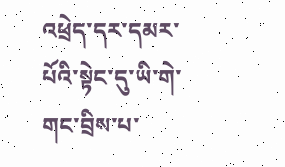འཕྲེད་དར་དམར་པོའི་སྟེང་དུ་ཡི་གེ་གང་བྲིས་པ་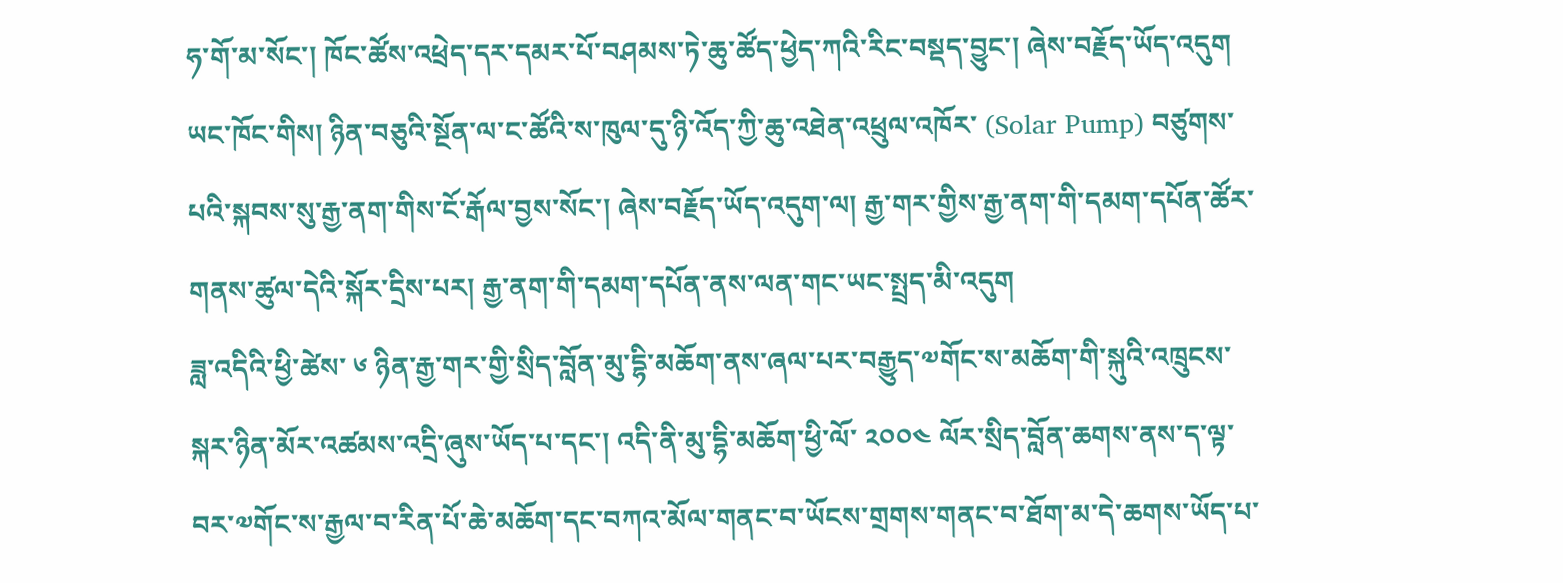ཧ་གོ་མ་སོང་། ཁོང་ཚོས་འཕྲེད་དར་དམར་པོ་བཤམས་ཏེ་ཆུ་ཚོད་ཕྱེད་ཀའི་རིང་བསྡད་བྱུང་། ཞེས་བརྗོད་ཡོད་འདུག
ཡང་ཁོང་གིས། ཉིན་བཅུའི་སྔོན་ལ་ང་ཚོའི་ས་ཁུལ་དུ་ཉི་འོད་ཀྱི་ཆུ་འཐེན་འཕྲུལ་འཁོར་ (Solar Pump) བཙུགས་པའི་སྐབས་སུ་རྒྱ་ནག་གིས་ངོ་རྒོལ་བྱས་སོང་། ཞེས་བརྗོད་ཡོད་འདུག་ལ། རྒྱ་གར་གྱིས་རྒྱ་ནག་གི་དམག་དཔོན་ཚོར་གནས་ཚུལ་དེའི་སྐོར་དྲིས་པར། རྒྱ་ནག་གི་དམག་དཔོན་ནས་ལན་གང་ཡང་སྤྲད་མི་འདུག
ཟླ་འདིའི་ཕྱི་ཚེས་ ༦ ཉིན་རྒྱ་གར་གྱི་སྲིད་བློན་མུ་དྷི་མཆོག་ནས་ཞལ་པར་བརྒྱུད་༧གོང་ས་མཆོག་གི་སྐུའི་འཁྲུངས་སྐར་ཉིན་མོར་འཚམས་འདྲི་ཞུས་ཡོད་པ་དང་། འདི་ནི་མུ་དྷི་མཆོག་ཕྱི་ལོ་ ༢༠༠༤ ལོར་སྲིད་བློན་ཆགས་ནས་ད་ལྟ་བར་༧གོང་ས་རྒྱལ་བ་རིན་པོ་ཆེ་མཆོག་དང་བཀའ་མོལ་གནང་བ་ཡོངས་གྲགས་གནང་བ་ཐོག་མ་དེ་ཆགས་ཡོད་པ་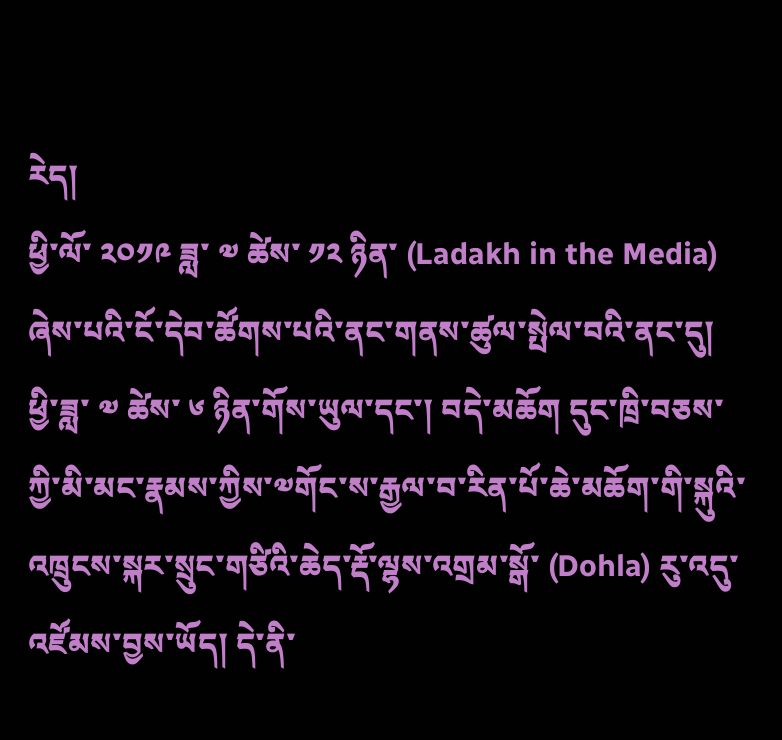རེད།
ཕྱི་ལོ་ ༢༠༡༩ ཟླ་ ༧ ཚེས་ ༡༢ ཉིན་ (Ladakh in the Media) ཞེས་པའི་ངོ་དེབ་ཚོགས་པའི་ནང་གནས་ཚུལ་སྤེལ་བའི་ནང་དུ། ཕྱི་ཟླ་ ༧ ཚེས་ ༦ ཉིན་གོས་ཡུལ་དང་། བདེ་མཆོག དུང་ཁྲི་བཅས་ཀྱི་མི་མང་རྣམས་ཀྱིས་༧གོང་ས་རྒྱལ་བ་རིན་པོ་ཆེ་མཆོག་གི་སྐུའི་འཁྲུངས་སྐར་སྲུང་གཙིའི་ཆེད་རྡོ་ལྷས་འགྲམ་སྒོ་ (Dohla) རུ་འདུ་འཛོམས་བྱས་ཡོད། དེ་ནི་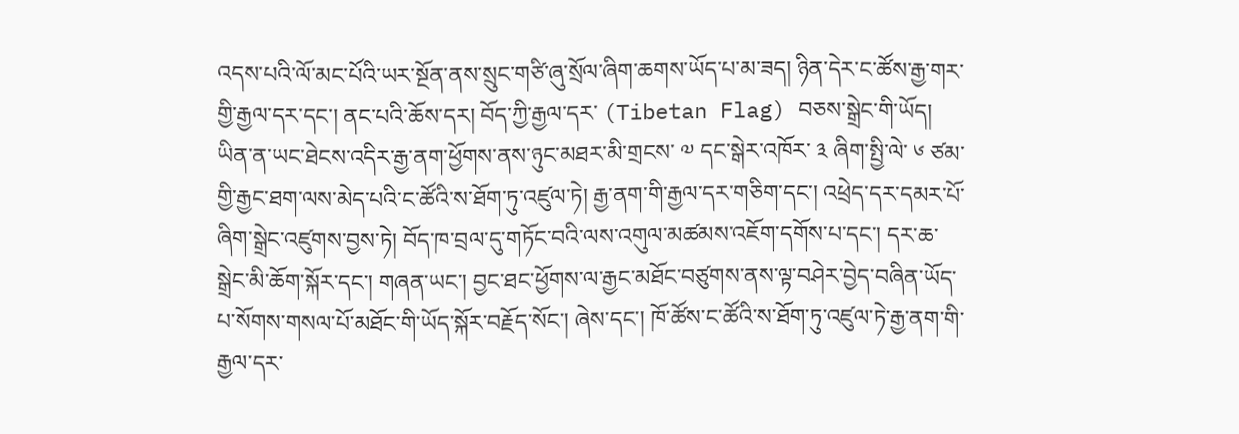འདས་པའི་ལོ་མང་པོའི་ཡར་སྔོན་ནས་སྲུང་གཙི་ཞུ་སྲོལ་ཞིག་ཆགས་ཡོད་པ་མ་ཟད། ཉིན་དེར་ང་ཚོས་རྒྱ་གར་གྱི་རྒྱལ་དར་དང་། ནང་པའི་ཆོས་དར། བོད་ཀྱི་རྒྱལ་དར་ (Tibetan Flag) བཅས་སྒྲེང་གི་ཡོད། ཡིན་ན་ཡང་ཐེངས་འདིར་རྒྱ་ནག་ཕྱོགས་ནས་ཉུང་མཐར་མི་གྲངས་ ༧ དང་སྒེར་འཁོར་ ༣ ཞིག་སྤྱི་ལེ་ ༦ ཙམ་གྱི་རྒྱང་ཐག་ལས་མེད་པའི་ང་ཚོའི་ས་ཐོག་ཏུ་འཛུལ་ཏེ། རྒྱ་ནག་གི་རྒྱལ་དར་གཅིག་དང་། འཕྲེད་དར་དམར་པོ་ཞིག་སྒྲེང་འཛུགས་བྱས་ཏེ། བོད་ཁ་བྲལ་དུ་གཏོང་བའི་ལས་འགུལ་མཚམས་འཇོག་དགོས་པ་དང་། དར་ཆ་སྒྲེང་མི་ཆོག་སྐོར་དང་། གཞན་ཡང་། བྱང་ཐང་ཕྱོགས་ལ་རྒྱང་མཐོང་བཙུགས་ནས་ལྟ་བཤེར་བྱེད་བཞིན་ཡོད་པ་སོགས་གསལ་པོ་མཐོང་གི་ཡོད་སྐོར་བརྗོད་སོང་། ཞེས་དང་། ཁོ་ཚོས་ང་ཚོའི་ས་ཐོག་ཏུ་འཛུལ་ཏེ་རྒྱ་ནག་གི་རྒྱལ་དར་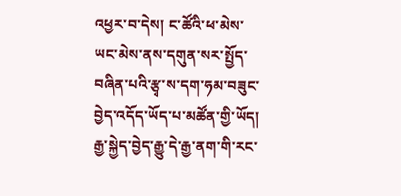འཕྱར་བ་དེས། ང་ཚོའི་ཕ་མེས་ཡང་མེས་ནས་དགུན་སར་སྤྱོད་བཞིན་པའི་རྩྭ་ས་དག་ཧམ་བཟུང་བྱེད་འདོད་ཡོད་པ་མཚོན་གྱི་ཡོད། རྒྱ་སྐྱེད་བྱེད་རྒྱུ་དེ་རྒྱ་ནག་གི་རང་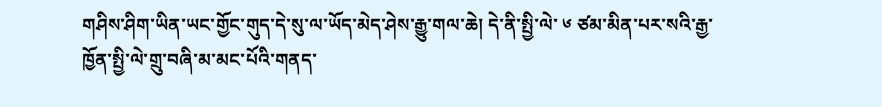གཤིས་ཤིག་ཡིན་ཡང་གྱོང་གུད་དེ་སུ་ལ་ཡོད་མེད་ཤེས་རྒྱུ་གལ་ཆེ། དེ་ནི་སྤྱི་ལེ་ ༦ ཙམ་མིན་པར་སའི་རྒྱ་ཁྱོན་སྤྱི་ལེ་གྲུ་བཞི་མ་མང་པོའི་གནད་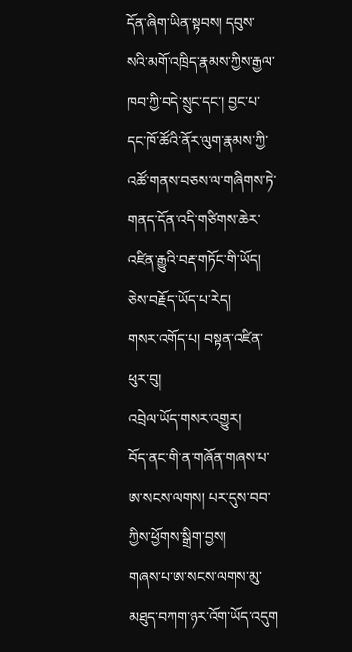དོན་ཞིག་ཡིན་སྟབས། དབུས་སའི་མགོ་འཁྲིད་རྣམས་ཀྱིས་རྒྱལ་ཁབ་ཀྱི་བདེ་སྲུང་དང་། བྱང་པ་དང་ཁོ་ཚོའི་ནོར་ལུག་རྣམས་ཀྱི་འཚོ་གནས་བཅས་ལ་གཞིགས་ཏེ་གནད་དོན་འདི་གཙིགས་ཆེར་འཛིན་རྒྱུའི་བརྡ་གཏོང་གི་ཡོད། ཅེས་བརྗོད་ཡོད་པ་རེད།
གསར་འགོད་པ། བསྟན་འཛིན་ཕུར་བུ།
འབྲེལ་ཡོད་གསར་འགྱུར།
བོད་ནང་གི་ན་གཞོན་གཞས་པ་ཨ་སངས་ལགས། པར་དུས་བབ་ཀྱིས་ཕྱོགས་སྒྲིག་བྱས།
གཞས་པ་ཨ་སངས་ལགས་མུ་མཐུད་བཀག་ཉར་འོག་ཡོད་འདུག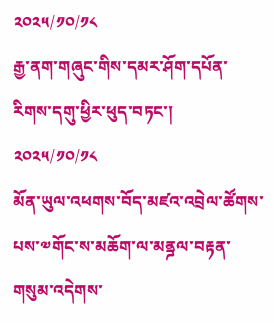༢༠༢༥/༡༠/༡༨
རྒྱ་ནག་གཞུང་གིས་དམར་ཤོག་དཔོན་རིགས་དགུ་ཕྱིར་ཕུད་བཏང་།
༢༠༢༥/༡༠/༡༨
མོན་ཡུལ་འཕགས་བོད་མཛའ་འབྲེལ་ཚོགས་པས་༧གོང་ས་མཆོག་ལ་མནྜལ་བརྟན་གསུམ་འདེགས་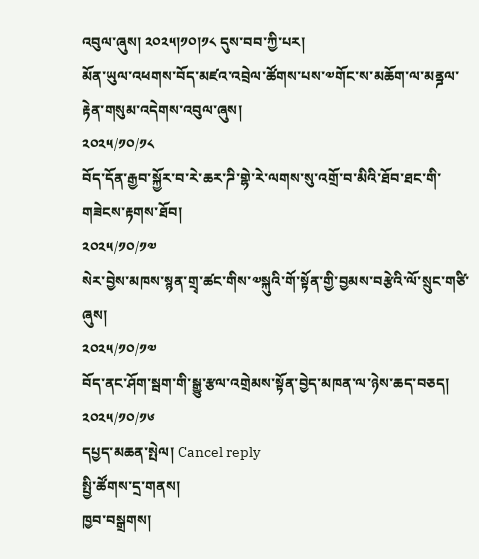འབུལ་ཞུས། ༢༠༢༥།༡༠།༡༨ དུས་བབ་ཀྱི་པར།
མོན་ཡུལ་འཕགས་བོད་མཛའ་འབྲེལ་ཚོགས་པས་༧གོང་ས་མཆོག་ལ་མནྜལ་རྟེན་གསུམ་འདེགས་འབུལ་ཞུས།
༢༠༢༥/༡༠/༡༨
བོད་དོན་རྒྱབ་སྐྱོར་བ་རེ་ཆར་ཌི་གྷེ་རེ་ལགས་སུ་འགྲོ་བ་མིའི་ཐོབ་ཐང་གི་གཟེངས་རྟགས་ཐོབ།
༢༠༢༥/༡༠/༡༧
སེར་བྱེས་མཁས་སྙན་གྲྭ་ཚང་གིས་༧སྐུའི་གོ་སྟོན་གྱི་བྱམས་བརྩེའི་ལོ་སྲུང་གཙི་ཞུས།
༢༠༢༥/༡༠/༡༧
བོད་ནང་ཤོག་སྦག་གི་སྒྱུ་རྩལ་འགྲེམས་སྟོན་བྱེད་མཁན་ལ་ཉེས་ཆད་བཅད།
༢༠༢༥/༡༠/༡༦
དཔྱད་མཆན་སྤེལ། Cancel reply
སྤྱི་ཚོགས་དྲ་གནས།
ཁྱབ་བསྒྲགས།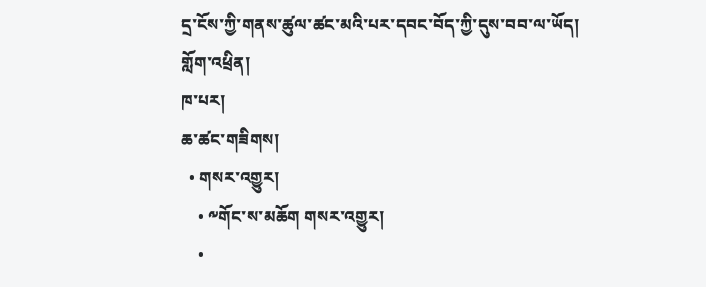དྲ་ངོས་ཀྱི་གནས་ཚུལ་ཚང་མའི་པར་དབང་བོད་ཀྱི་དུས་བབ་ལ་ཡོད།
གློག་འཕྲིན།
ཁ་པར།
ཆ་ཚང་གཟིགས།
  • གསར་འགྱུར།
    • ༸གོང་ས་མཆོག གསར་འགྱུར།
    •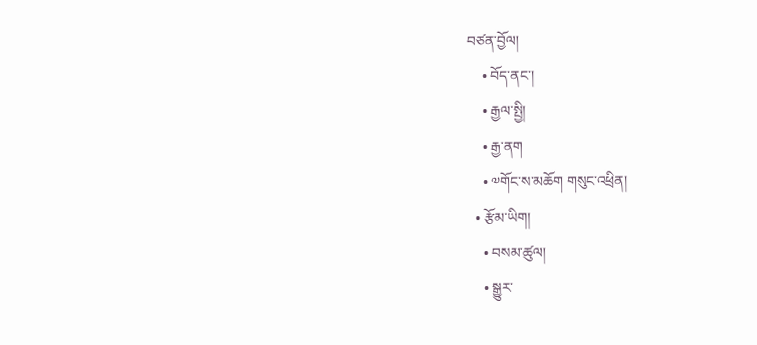བཙན་བྱོལ།
    • བོད་ནང་།
    • རྒྱལ་སྤྱི།
    • རྒྱ་ནག
    • ༧གོང་ས་མཆོག གསུང་འཕྲིན།
  • རྩོམ་ཡིག།
    • བསམ་ཚུལ།
    • སྒྱུར་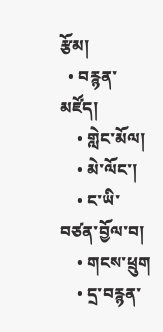རྩོམ།
  • བརྙན་མཛོད།
    • གླེང་མོལ།
    • མེ་ལོང་།
    • ང་ཡི་བཙན་བྱོལ་བ།
    • གངས་ཕྲུག
    • དྲ་བརྙན་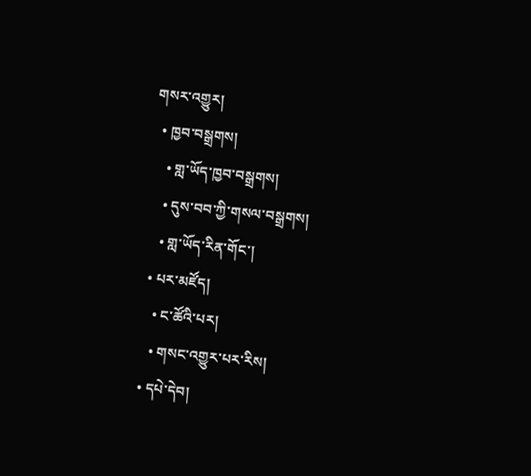གསར་འགྱུར།
  • ཁྱབ་བསྒྲགས།
    • གླ་ཡོད་ཁྱབ་བསྒྲགས།
    • དུས་བབ་ཀྱི་གསལ་བསྒྲགས།
    • གླ་ཡོད་རིན་གོང་།
  • པར་མཛོད།
    • ང་ཚོའི་པར།
    • གསང་འགྱུར་པར་རིས།
  • དཔེ་དེབ།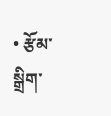• རྩོམ་སྒྲིག་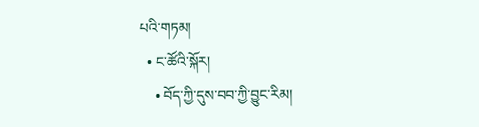པའི་གཏམ།
  • ང་ཚོའི་སྐོར།
    • བོད་ཀྱི་དུས་བབ་ཀྱི་བྱུང་རིམ།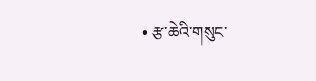• རྩ་ཆེའི་གསུང་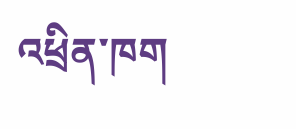འཕྲིན་ཁག